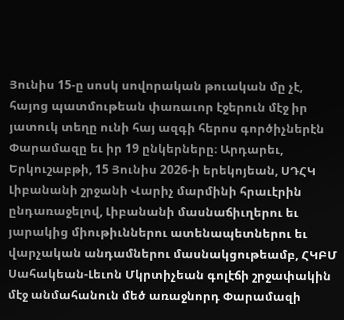Յունիս 15-ը սոսկ սովորական թուական մը չէ, հայոց պատմութեան փառաւոր էջերուն մէջ իր յատուկ տեղը ունի հայ ազգի հերոս գործիչներէն Փարամազը եւ իր 19 ընկերները։ Արդարեւ, Երկուշաբթի, 15 Յունիս 2026-ի երեկոյեան, ՍԴՀԿ Լիբանանի շրջանի Վարիչ մարմինի հրաւէրին ընդառաջելով, Լիբանանի մասնաճիւղերու եւ յարակից միութիւններու ատենապետներու եւ վարչական անդամներու մասնակցութեամբ, ՀԿԲՄ Սահակեան-Լեւոն Մկրտիչեան գոլէճի շրջափակին մէջ անմահանուն մեծ առաջնորդ Փարամազի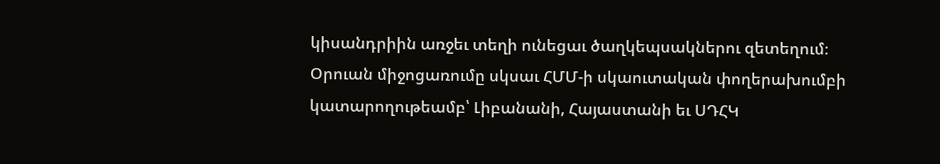կիսանդրիին առջեւ տեղի ունեցաւ ծաղկեպսակներու զետեղում։
Օրուան միջոցառումը սկսաւ ՀՄՄ-ի սկաուտական փողերախումբի կատարողութեամբ՝ Լիբանանի, Հայաստանի եւ ՍԴՀԿ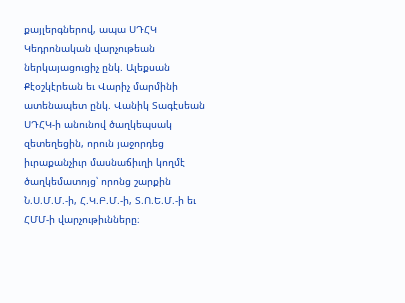քայլերգներով, ապա ՍԴՀԿ Կեդրոնական վարչութեան ներկայացուցիչ ընկ. Ալեքսան Քէօշկէրեան եւ Վարիչ մարմինի ատենապետ ընկ. Վանիկ Տագէսեան ՍԴՀԿ-ի անունով ծաղկեպսակ զետեղեցին, որուն յաջորդեց իւրաքանչիւր մասնաճիւղի կողմէ ծաղկեմատոյց՝ որոնց շարքին Ն.Ս.Մ.Մ.-ի, Հ.Կ.Բ.Մ.-ի, Տ.Ո.Ե.Մ.-ի եւ ՀՄՄ-ի վարչութիւնները։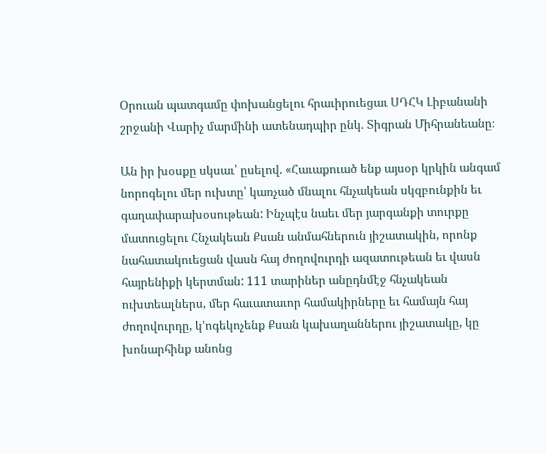Օրուան պատգամը փոխանցելու հրաւիրուեցաւ ՍԴՀԿ Լիբանանի շրջանի Վարիչ մարմինի ատենադպիր ընկ. Տիգրան Միհրանեանը։

Ան իր խօսքը սկսաւ՝ ըսելով. «Հաւաքուած ենք այսօր կրկին անգամ նորոգելու մեր ուխտը՝ կառչած մնալու հնչակեան սկզբունքին եւ գաղափարախօսութեան: Ինչպէս նաեւ մեր յարգանքի տուրքը մատուցելու Հնչակեան Քսան անմահներուն յիշատակին, որոնք նահատակուեցան վասն հայ ժողովուրդի ազատութեան եւ վասն հայրենիքի կերտման: 111 տարիներ անըդնմէջ հնչակեան ուխտեալներս, մեր հաւատաւոր համակիրները եւ համայն հայ ժողովուրդը, կ’ոգեկոչենք Քսան կախաղաններու յիշատակը, կը խոնարհինք անոնց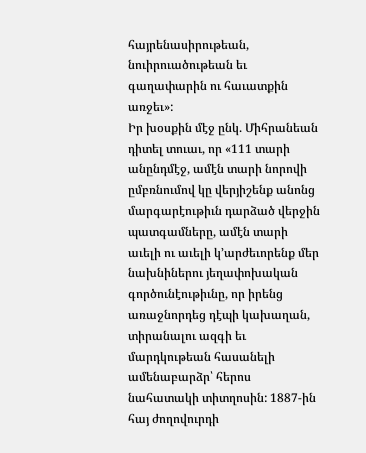հայրենասիրութեան, նուիրուածութեան եւ գաղափարին ու հաւատքին առջեւ»:
Իր խօսքին մէջ ընկ. Միհրանեան դիտել տուաւ, որ «111 տարի անընդմէջ, ամէն տարի նորովի ըմբռնումով կը վերյիշենք անոնց մարգարէութիւն դարձած վերջին պատգամները, ամէն տարի աւելի ու աւելի կ’արժեւորենք մեր նախնիներու յեղափոխական գործունէութիւնը, որ իրենց առաջնորդեց դէպի կախաղան, տիրանալու ազգի եւ մարդկութեան հասանելի ամենաբարձր՝ հերոս նահատակի տիտղոսին: 1887-ին հայ ժողովուրդի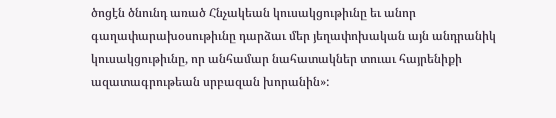ծոցէն ծնունդ առած Հնչակեան կուսակցութիւնը եւ անոր գաղափարախօսութիւնը դարձաւ մեր յեղափոխական այն անդրանիկ կուսակցութիւնը, որ անհամար նահատակներ տուաւ հայրենիքի ազատագրութեան սրբազան խորանին»: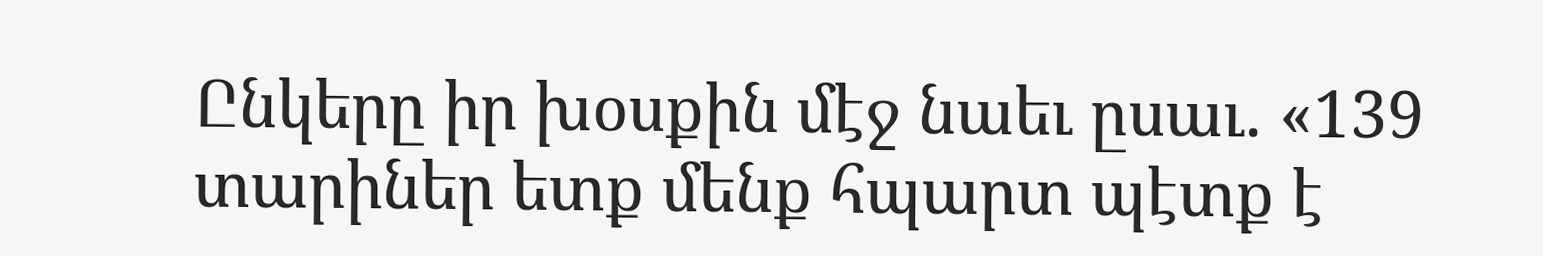Ընկերը իր խօսքին մէջ նաեւ ըսաւ. «139 տարիներ ետք մենք հպարտ պէտք է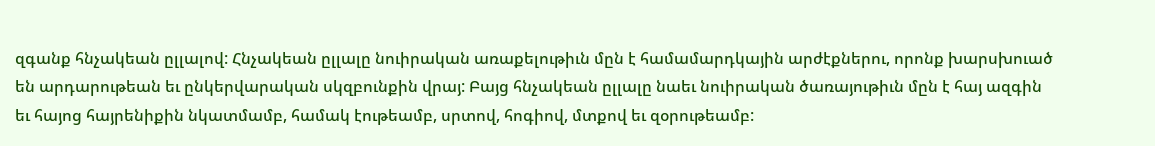զգանք հնչակեան ըլլալով: Հնչակեան ըլլալը նուիրական առաքելութիւն մըն է համամարդկային արժէքներու, որոնք խարսխուած են արդարութեան եւ ընկերվարական սկզբունքին վրայ: Բայց հնչակեան ըլլալը նաեւ նուիրական ծառայութիւն մըն է հայ ազգին եւ հայոց հայրենիքին նկատմամբ, համակ էութեամբ, սրտով, հոգիով, մտքով եւ զօրութեամբ: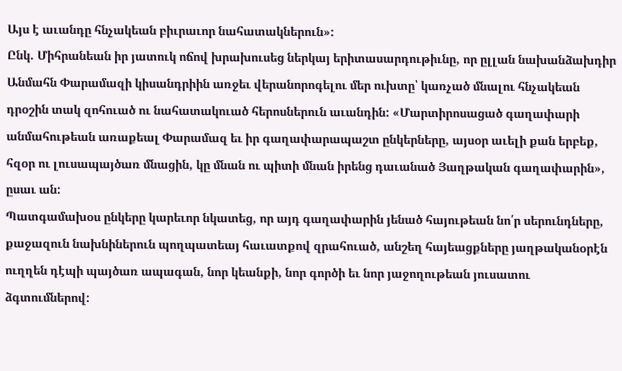Այս է աւանդը հնչակեան բիւրաւոր նահատակներուն»:
Ընկ. Միհրանեան իր յատուկ ոճով խրախուսեց ներկայ երիտասարդութիւնը, որ ըլլան նախանձախդիր Անմահն Փարամազի կիսանդրիին առջեւ վերանորոգելու մեր ուխտը՝ կառչած մնալու հնչակեան դրօշին տակ զոհուած ու նահատակուած հերոսներուն աւանդին: «Մարտիրոսացած գաղափարի անմահութեան առաքեալ Փարամազ եւ իր գաղափարապաշտ ընկերները, այսօր աւելի քան երբեք, հզօր ու լուսապայծառ մնացին, կը մնան ու պիտի մնան իրենց դաւանած Յաղթական գաղափարին», ըսաւ ան:
Պատգամախօս ընկերը կարեւոր նկատեց, որ այդ գաղափարին յենած հայութեան նո՛ր սերունդները, քաջազուն նախնիներուն պողպատեայ հաւատքով զրահուած, անշեղ հայեացքները յաղթականօրէն ուղղեն դէպի պայծառ ապագան, նոր կեանքի, նոր գործի եւ նոր յաջողութեան յուսատու ձգտումներով: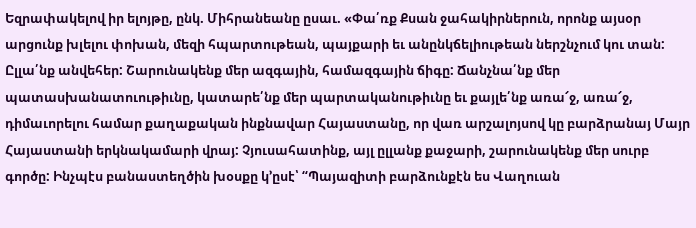Եզրափակելով իր ելոյթը, ընկ. Միհրանեանը ըսաւ. «Փա՛ռք Քսան ջահակիրներուն, որոնք այսօր արցունք խլելու փոխան, մեզի հպարտութեան, պայքարի եւ անընկճելիութեան ներշնչում կու տան: Ըլլա՛նք անվեհեր: Շարունակենք մեր ազգային, համազգային ճիգը: Ճանչնա՛նք մեր պատասխանատուութիւնը, կատարե՛նք մեր պարտականութիւնը եւ քայլե՛նք առա՜ջ, առա՜ջ, դիմաւորելու համար քաղաքական ինքնավար Հայաստանը, որ վառ արշալոյսով կը բարձրանայ Մայր Հայաստանի երկնակամարի վրայ: Չյուսահատինք, այլ ըլլանք քաջարի, շարունակենք մեր սուրբ գործը: Ինչպէս բանաստեղծին խօսքը կ’ըսէ՝ “Պայազիտի բարձունքէն ես Վաղուան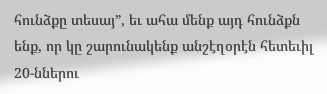հունձքը տեսայ”, եւ ահա մենք այդ հունձքն ենք, որ կը շարունակենք անշէղօրէն հետեւիլ 20-ններու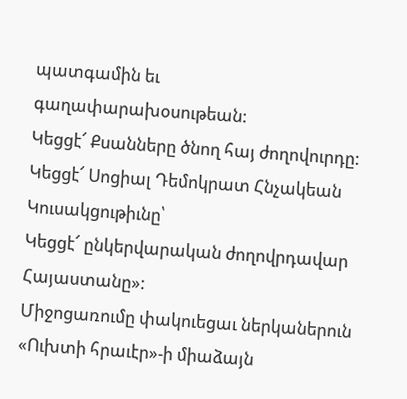պատգամին եւ գաղափարախօսութեան:
Կեցցէ՜ Քսանները ծնող հայ ժողովուրդը:
Կեցցէ՜ Սոցիալ Դեմոկրատ Հնչակեան Կուսակցութիւնը՝
Կեցցէ՜ ընկերվարական ժողովրդավար Հայաստանը»:
Միջոցառումը փակուեցաւ ներկաներուն «Ուխտի հրաւէր»-ի միաձայն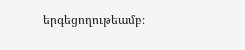երգեցողութեամբ։